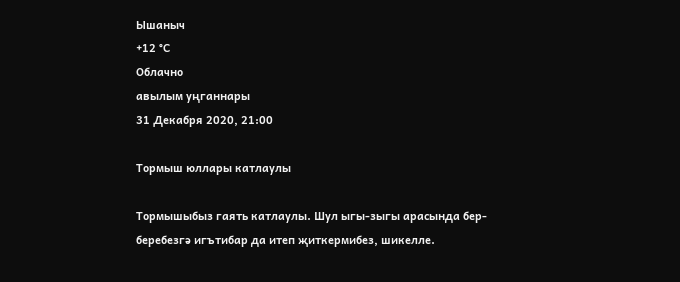Ышаныч
+12 °С
Облачно
авылым уңганнары
31 Декабря 2020, 21:00

Тормыш юллары катлаулы

Тормышыбыз гаять катлаулы. Шул ыгы-зыгы арасында бер-беребезгә игътибар да итеп җиткермибез, шикелле.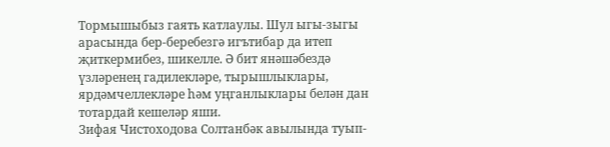Тормышыбыз гаять катлаулы. Шул ыгы-зыгы арасында бер-беребезгә игътибар да итеп җиткермибез, шикелле. Ә бит янәшәбездә үзләренең гадилекләре, тырышлыклары, ярдәмчеллекләре һәм уңганлыклары белән дан тотардай кешеләр яши.
Зифая Чистоходова Солтанбәк авылында туып-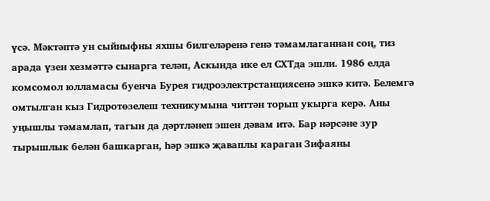үсә. Мәктәптә ун сыйныфны яхшы билгеләренә генә тәмамлаганнан соң, тиз арада үзен хезмәттә сынарга теләп, Аскында ике ел СХТда эшли. 1986 елда комсомол юлламасы буенча Бурея гидроэлектрстанциясенә эшкә китә. Белемгә омтылган кыз Гидротөзелеш техникумына читтән торып укырга керә. Аны уңышлы тәмамлап, тагын да дәртләнеп эшен дәвам итә. Бар нәрсәне зур тырышлык белән башкарган, һәр эшкә җаваплы караган Зифаяны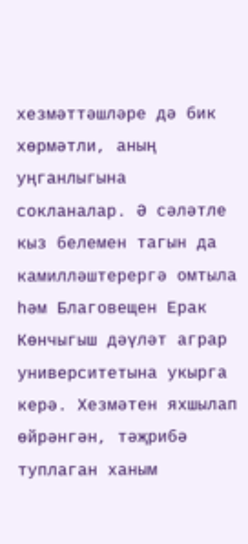хезмәттәшләре дә бик хөрмәтли, аның уңганлыгына сокланалар. Ә сәләтле кыз белемен тагын да камилләштерергә омтыла һәм Благовещен Ерак Көнчыгыш дәүләт аграр университетына укырга керә. Хезмәтен яхшылап өйрәнгән, тәҗрибә туплаган ханым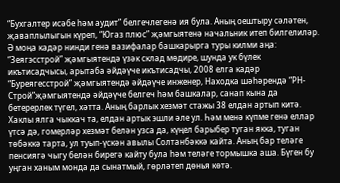“Бухгалтер исәбе һәм аудит” белгечлегенә ия була. Аның оештыру сәләтен, җаваплылыгын күреп, “Югаз плюс” җәмгыятенә начальник итеп билгелиләр. Ә моңа кадәр нинди генә вазифалар башкарырга туры килми аңа: “Зеягэсстрой” җәмгыятендә үзәк склад мөдире, шунда ук бүлек икътисадчысы, арытаба әйдәүче икътисадчы, 2008 елга кадәр “Буреягесстрой” җәмгыятендә әйдәүче инженер, Находка шәһәрендә “РН-Строй”җәмгыятендә әйдәүче белгеч һәм башкалар, санап кына да бетерерлек түгел, хәтта. Аның барлык хезмәт стажы 38 елдан артып китә. Хаклы ялга чыккач та, елдан артык эшли әле ул. Һәм менә күпме генә еллар үтсә дә, гомерләр хезмәт белән узса да, күңел барыбер туган якка, туган төбәккә тарта, ул туып-үскән авылы Солтанбәккә кайта. Аның бар теләге пенсиягә чыгу белән бирегә кайту була һәм теләге тормышка аша. Бүген бу уңган ханым монда да сынатмый, гөрләтеп дөнья көтә.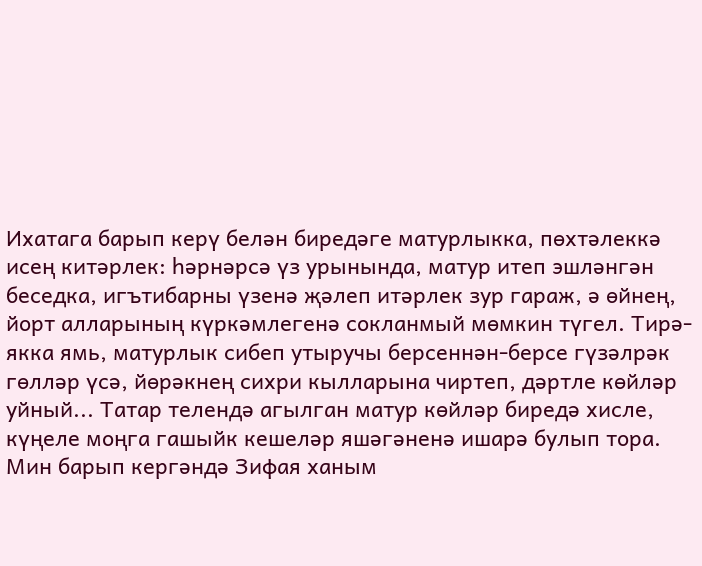Ихатага барып керү белән биредәге матурлыкка, пөхтәлеккә исең китәрлек: һәрнәрсә үз урынында, матур итеп эшләнгән беседка, игътибарны үзенә җәлеп итәрлек зур гараж, ә өйнең, йорт алларының күркәмлегенә сокланмый мөмкин түгел. Тирә-якка ямь, матурлык сибеп утыручы берсеннән-берсе гүзәлрәк гөлләр үсә, йөрәкнең сихри кылларына чиртеп, дәртле көйләр уйный... Татар телендә агылган матур көйләр биредә хисле, күңеле моңга гашыйк кешеләр яшәгәненә ишарә булып тора. Мин барып кергәндә Зифая ханым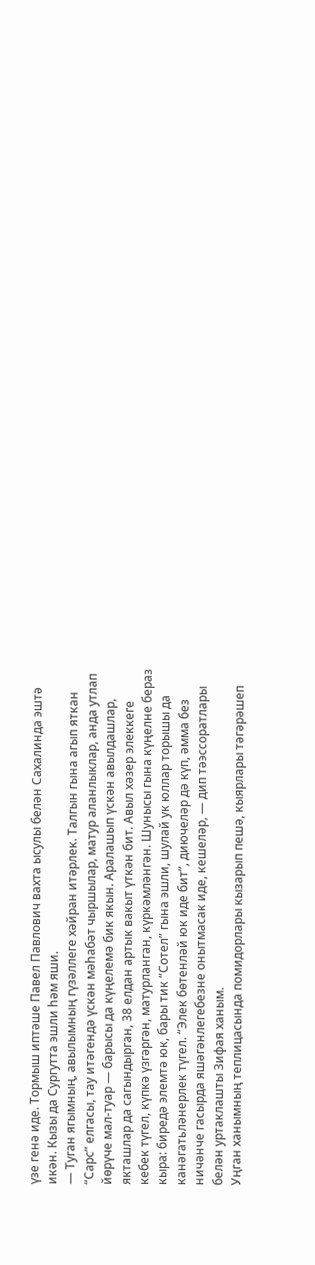үзе генә иде. Тормыш иптәше Павел Павлович вахта ысулы белән Сахалинда эштә икән. Кызы да Сургутта эшли һәм яши.
— Туган ягымның, авылымның гүзәллеге хәйран итәрлек. Талгын гына агып яткан “Сарс” елгасы, тау итәгендә үскән мәһабәт чыршылар, матур аланлыклар, анда утлап йөрүче мал-туар — барысы да күңелемә бик якын. Аралашып үскән авылдашлар, якташлар да сагындырган, 38 елдан артык вакыт үткән бит. Авыл хәзер элеккеге кебек түгел, күпкә үзгәргән, матурланган, күркәмләнгән. Шунысы гына күңелне бераз кыра: биредә элемтә юк, бары тик “Сотел” гына эшли, шулай ук юллар торышы да канәгатьләнерлек түгел. “Элек бөтенләй юк иде бит”, диючеләр дә күп, әмма без ничәнче гасырда яшәгәнлегебезне онытмасак иде, кешеләр, — дип тәэссоратлары белән уртаклашты Зифая ханым.
Уңган ханымның теплицасында помидорлары кызарып пешә, кыярлары тәгәрәшеп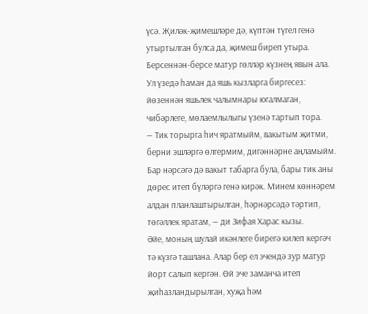үсә. Җиләк-җимешләре дә, күптән түгел генә утыртылган булса да, җимеш биреп утыра. Берсеннән-берсе матур гөлләр күзнең явын ала. Ул үзедә һаман да яшь кызларга биргесез: йөзеннән яшьлек чалымнары югалмаган, чибәрлеге, мөлаемлылыгы үзенә тартып тора.
— Тик торырга һич яратмыйм, вакытым җитми, берни эшләргә өлгермим, дигәннәрне аңламыйм. Бар нәрсәгә дә вакыт табарга була, бары тик аны дөрес итеп бүләргә генә кирәк. Минем көннәрем алдан планлаштырылган, һәрнәрсәдә тәртип, төгәллек яратам, — ди Зифая Харас кызы.
Әйе, моның шулай икәнлеге бирегә килеп кергәч тә күзгә ташлана. Алар бер ел эчендә зур матур йорт салып кергән. Өй эче заманча итеп җиһазландырылган, хуҗа һәм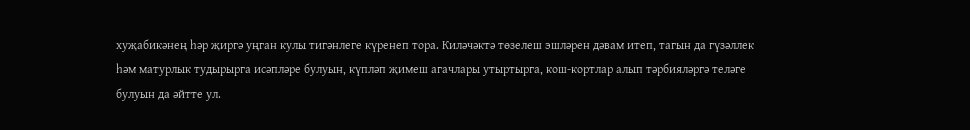хуҗабикәнең һәр җиргә уңган кулы тигәнлеге күренеп тора. Киләчәктә төзелеш эшләрен дәвам итеп, тагын да гүзәллек һәм матурлык тудырырга исәпләре булуын, күпләп җимеш агачлары утыртырга, кош-кортлар алып тәрбияләргә теләге булуын да әйтте ул.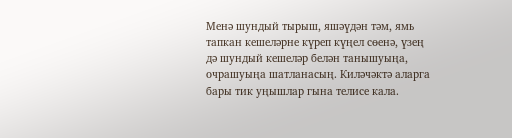Менә шундый тырыш, яшәүдән тәм, ямь тапкан кешеләрне күреп күңел сөенә, үзең дә шундый кешеләр белән танышуыңа, очрашуыңа шатланасың. Киләчәктә аларга бары тик уңышлар гына телисе кала.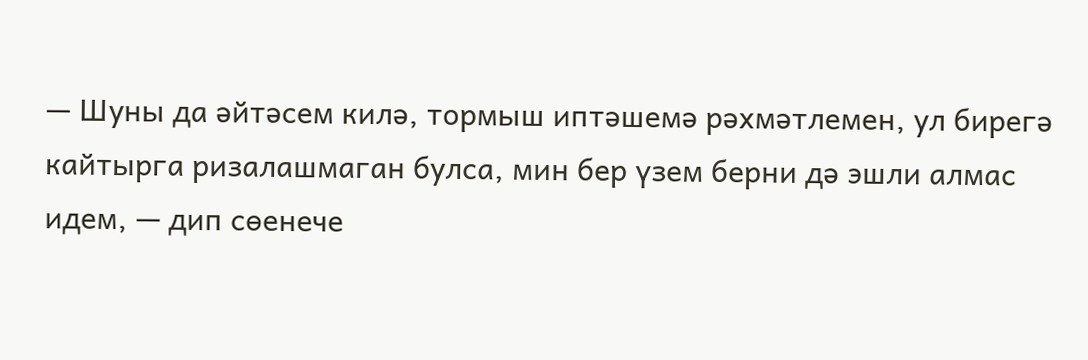— Шуны да әйтәсем килә, тормыш иптәшемә рәхмәтлемен, ул бирегә кайтырга ризалашмаган булса, мин бер үзем берни дә эшли алмас идем, — дип сөенече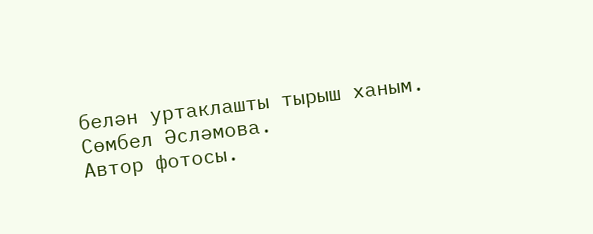белән уртаклашты тырыш ханым.
Сөмбел Әсләмова.
Автор фотосы.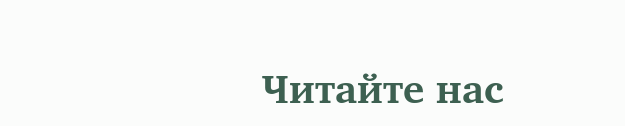Читайте нас